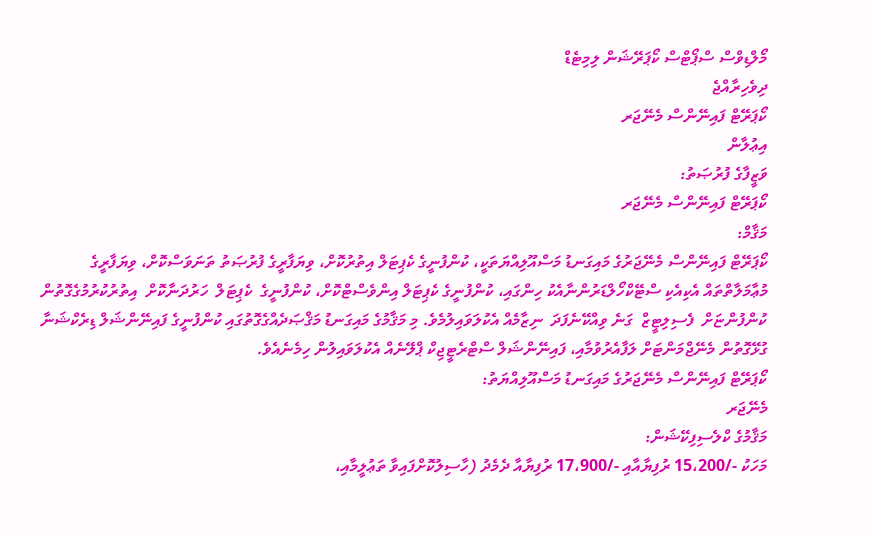މޯލްޑިވްސް ސްޕޯޓްސް ކޯޕަރޭޝަން ލިމިޓެޑް
ދިވެހިރާއްޖެ
ކޯޕަރޭޓް ފައިނޭންސް މެނޭޖަރ
އިޢުލާން
ވަޒީފާގެ ފުރުޞަތު:
ކޯޕަރޭޓް ފައިނޭންސް މެނޭޖަރ
މަޤާމް:
ކޯޕަރޭޓް ފައިނޭންސް މެނޭޖަރުގެ މައިގަނޑު މަސްއޫލިއްޔަތަކީ، ކުންފުނީގެ ކެޕިޓަލް އިތުރުކޮށް، ވިޔަފާރީގެ ފުރުޞަތު ތަނަވަސްކޮށް، ވިޔަފާރީގެ މުޢާމަލާތްތައް އެކިއެކި ސްޓޭކްހޯލްޑަރުންނާއެކު ހިންގައި، ކުންފުނީގެ ކެޕިޓަލް އިންވެސްޓްކޮށް، ކުންފުނީގެ  ކެޕިޓަލް  ހަރުދަނާކޮށް  އިތުރުކުރުމުގެގޮތުން  ކުންފުންޏަށް  ފެސިލިޓީޒް  ގަނެ ވިއްކޭނެފަދަ  ނިޒާމެއް އެކުލަވައިލުމެވެ. މި މަޤާމުގެ މައިގަނޑު މަޤްޞަދެއްގެގޮތުގައި ކުންފުނީގެ ފައިނޭންޝަލް ޑިރެކްޝަނާ ގުޅޭގޮތުން މެނޭޖްމަންޓަށް ލަފާއެރުވުމާއި، ފައިނޭންޝަލް ސްޓްރެޓީޖިކް ޕްލޭނެއް އެކުލަވައިލުން ހިމެނެއެވެ.
ކޯޕަރޭޓް ފައިނޭންސް މެނޭޖަރުގެ މައިގަނޑު މަސްއޫލިއްޔަތު:
މެނޭޖަރ
މަޤާމުގެ ކްލެސިފިކޭޝަން:
މަހަކު -/15،200 ރުފިޔާއާއި -/17،900 ރުފިޔާއާ ދެމެދު (ހާސިލުކޮށްފައިވާ ތަޢުލީމާއި،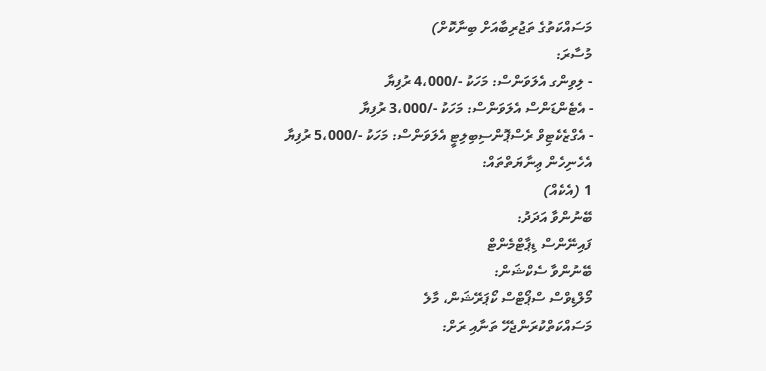މަސައްކަތުގެ ތަޖުރިބާއަށް ބިނާކޮށް)
މުސާރަ:
- ލިވިންގ އެލަވަންސް: މަހަކު -/4،000 ރުފިޔާ
- އެޓެންޑަންސް އެލަވަންސް: މަހަކު -/3،000 ރުފިޔާ
- އެގްޒެކެޓިވް ރެސްޕޮންސިބިލިޓީ އެލަވަންސް: މަހަކު -/5،000 ރުފިޔާ
އެހެނިހެން ޢިނާޔަތްތައް:
1 (އެކެއް)
ބޭނުންވާ އަދަދު:
ފައިނޭންސް ޑިޕާޓްމެންޓް
ބޭނުންވާ ސެކްޝަން:
މޯލްޑިވްސް ސްޕޯޓްސް ކޯޕަރޭޝަން، މާލެ
މަސައްކަތްކުރަންޖެހޭ ތަނާއި ރަށް: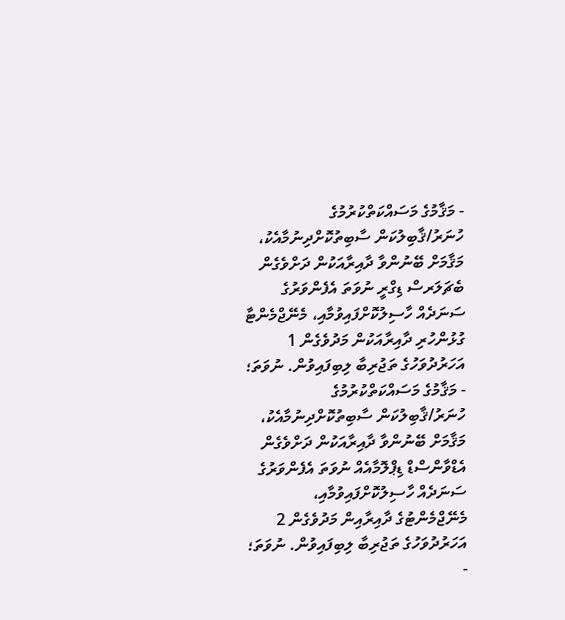- މަޤާމުގެ މަސައްކަތްކުރުމުގެ ހުނަރު/ޤާބިލުކަން ސާބިތުކޮށްދިނުމާއެކު، މަޤާމަށް ބޭނުންވާ ދާއިރާއަކުން ދަށްވެގެން ބެޗަލަރސް ޑިގްރީ ނުވަތަ އެފެންވަރުގެ ސަނަދެއް ހާސިލުކޮށްފައިވުމާއި، މެނޭޖްމެންޓާ ގުޅުންހުރި ދާއިރާއަކުން މަދުވެގެން 1 އަހަރުދުވަހުގެ ތަޖުރިބާ ލިބިފައިވުން. ނުވަތަ؛
- މަޤާމުގެ މަސައްކަތްކުރުމުގެ ހުނަރު/ޤާބިލުކަން ސާބިތުކޮށްދިނުމާއެކު، މަޤާމަށް ބޭނުންވާ ދާއިރާއަކުން ދަށްވެގެން އެޑްވާންސްޑް ޑިޕްލޮމާއެއް ނުވަތަ އެފެންވަރުގެ ސަނަދެއް ހާސިލުކޮށްފައިވުމާއި، މެނޭޖްމެންޓުގެ ދާއިރާއިން މަދުވެގެން 2 އަހަރުދުވަހުގެ ތަޖުރިބާ ލިބިފައިވުން. ނުވަތަ؛
-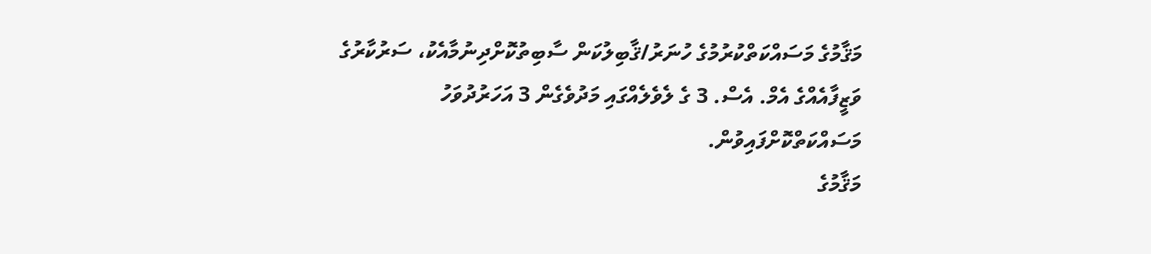މަޤާމުގެ މަސައްކަތްކުރުމުގެ ހުނަރު/ޤާބިލުކަން ސާބިތުކޮށްދިނުމާއެކު، ސަރުކާރުގެ ވަޒީފާއެއްގެ އެމް. އެސް. 3 ގެ ލެވެލެއްގައި މަދުވެގެން 3 އަހަރުދުވަހު މަސައްކަތްކޮށްފައިވުން.
މަޤާމުގެ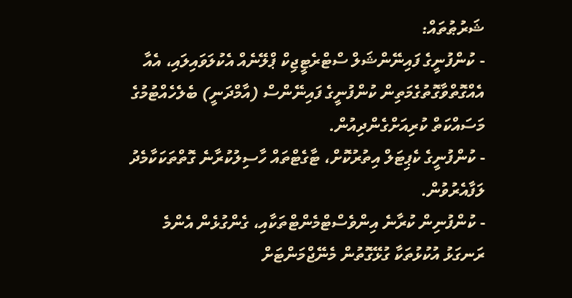ޝަރުޠުތައް:
- ކުންފުނީގެ ފައިނޭންޝަލް ސްޓްރެޓީޖިކް ޕްލޭނެއް އެކުލަވައިލައި، އެއާ އެއްގޮތްވާގޮތުގެމަތިން ކުންފުނީގެ ފައިނޭންސް (އާމްދަނީ) ބެލެހެއްޓުމުގެ މަސައްކަތް ކުރިއަށްގެންދިއުން.
- ކުންފުނީގެ ކެޕިޓަލް އިތުރުކޮށް، ޓާގެޓްތައް ހާސިލުކުރާނެ ގޮތްތަކަކާމެދު ލަފާއެރުވުން.
- ކުންފުނިން ކުރާނެ އިންވެސްޓްމެންޓްތަކާއި، ގެންގުޅެން އެންމެ ރަނގަޅު އުކުޅުތަކާ ގުޅޭގޮތުން މެނޭޖްމަންޓަށް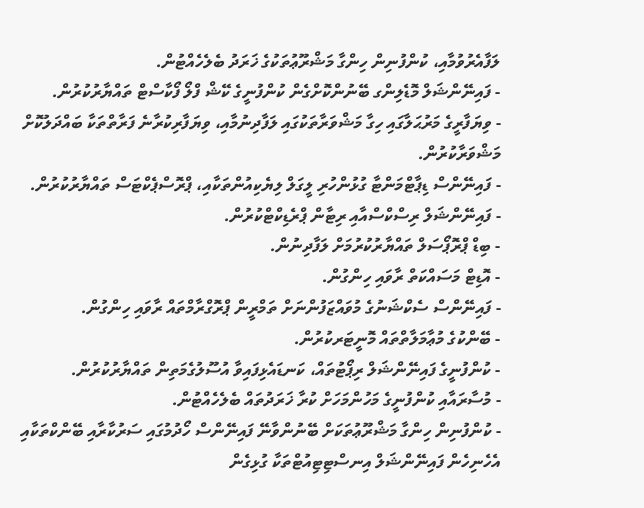ލަފާއެރުވުމާއި، ކުންފުނިން ހިންގާ މަޝްރޫޢުތަކުގެ ޚަރަދު ބެލެހެއްޓުން.
- ފައިނޭންޝަލް މޮޑެލިންގ ބޭނުންކޮށްގެން ކުންފުނީގެ ކޭޝް ފްލޯ ފޯކާސްޓް ތައްޔާރުކުރުން.
- ވިޔަފާރީގެ މަރުޙަލާގައި ހިގާ މަޝްވަރާތަކުގައި ލަފާދިނުމާއި، ވިޔަފާރިކުރާނެ ފަރާތްތަކާ ބައްދަލުކޮށް މަޝްވަރާކުރުން.
- ފައިނޭންސް ޑިޕާޓްމަންޓާ ގުޅުންހުރި ލީގަލް ލިޔެކިއުންތަކާއި، ޕްރޮސްޕެކްޓަސް ތައްޔާރުކުރުން.
- ފައިނޭންޝަލް ރިސްކްސްއާއި ރިޓާން ޕްރެޑިކްޓްކުރުން.
- ބިޑް ޕްރޮޕޯސަލް ތައްޔާރުކުރުމަށް ލަފާދިނުން.
- އޮޑިޓް މަސައްކަތް ރާވައި ހިންގުން.
- ފައިނޭންސް ސެކްޝަނުގެ މުވައްޒަފުންނަށް ތަމްރީން ޕްރޮގްރާމްތައް ރާވައި ހިންގުން.
- ބޭންކުގެ މުޢާމަލާތްތައް މޮނީޓަރކުރުން.
- ކުންފުނީގެ ފައިނޭންޝަލް ރިޕޯޓުތައް، ކަނޑައެޅިފައިވާ އުސޫލުގެމަތިން ތައްޔާރުކުރުން.
- މުސާރައާއި ކުންފުނީގެ މަހުންމަހަށް ކުރާ ޚަރަދުތައް ބެލެހެއްޓުން.
- ކުންފުނިން ހިންގާ މަޝްރޫޢުތަކަށް ބޭނުންވާނޭ ފައިނޭންސް ހޯދުމުގައި ސަރުކާރާއި ބޭންކްތަކާއި އެހެނިހެން ފައިނޭންޝަލް އިނސްޓިޓިއުޓްތަކާ ގުޅިގެން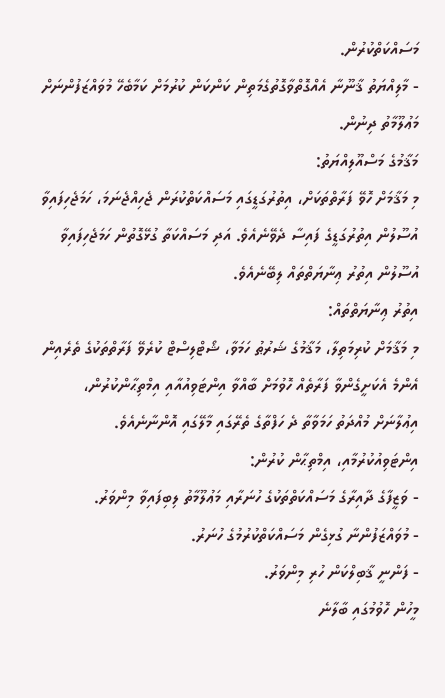މަސައްކަތްކުރުން.
- މާލިއްޔަތު ޤާނޫނާ އެއްގޮތްވާގޮތުގެމަތިން ކަންކަން ކުރުމަށް ކަމާބެހޭ މުވައްޒަފުންނަށް މަޢުލޫމާތު ދިނުން.
މަޤާމުގެ މަސްއޫލިއްޔަތު:
މި މަޤާމަށް ހޮވޭ ފަރާތްތަކަށް، އިތުރުގަޑީގައި މަސައްކަތްކުރަން ޖެހިއްޖެނަމަ، ހަމަޖެހިފައިވާ އުސޫލުން އިތުރުގަޑީގެ ފައިސާ ދެވޭނެއެވެ. އަދި މަސައްކަތާ ގުޅޭގޮތުން ހަމަޖެހިފައިވާ އުސޫލުން އިތުރު ޢިނާޔަތްތައް ލިބޭނެއެވެ.
އިތުރު ޢިނާޔަތްތައް:
މި މަޤާމަށް ކުރިމަތިލާ، މަޤާމުގެ ޝަރުޠު ހަމަވާ، ޝޯޓްލިސްޓް ކުރެވޭ ފަރާތްތަކުގެ ތެރެއިން އެންމެ އެކަށީގެންވާ ފަރާތެއް ހޮވުމަށް ބާއްވާ އިންޓަވިއުއާއި އިމްތިޙާންކުރުން، އިޢުލާނަށް މުއްދަތު ހަމަވާތާ ދެ ހަފްތާގެ ތެރޭގައި މާލޭގައި އޮންނާނެއެވެ.
އިންޓަވިއުކުރުމާއި، އިމްތިޙާން ކުރުން:
- ވަޒީފާގެ ދާއިރާގެ މަސައްކަތްތަކުގެ ހުނަރާއި މަޢުލޫމާތު ލިބިފައިވާ މިންވަރު.
- މުވައްޒަފުންނާ ގުޅިގެން މަސައްކަތްކުރުމުގެ ހުނަރު.
- ފަންނީ ޤާބިލްކަން ހުރި މިންވަރު.
މީހުން ހޮވުމުގައި ބާލާނެ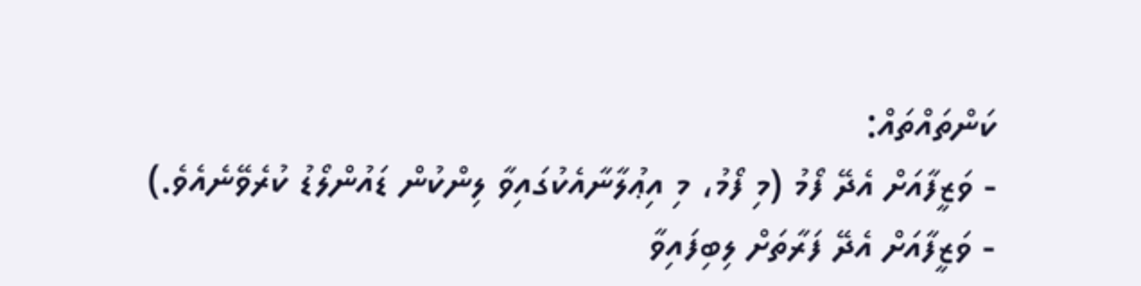ކަންތައްތައް:
- ވަޒީފާއަށް އެދޭ ފޯމު (މި ފޯމު، މި އިޢުލާނާއެކުގައިވާ ލިންކުން ޑައުންލޯޑު ކުރެވޭނެއެވެ.)
- ވަޒީފާއަށް އެދޭ ފަރާތަށް ލިބިފައިވާ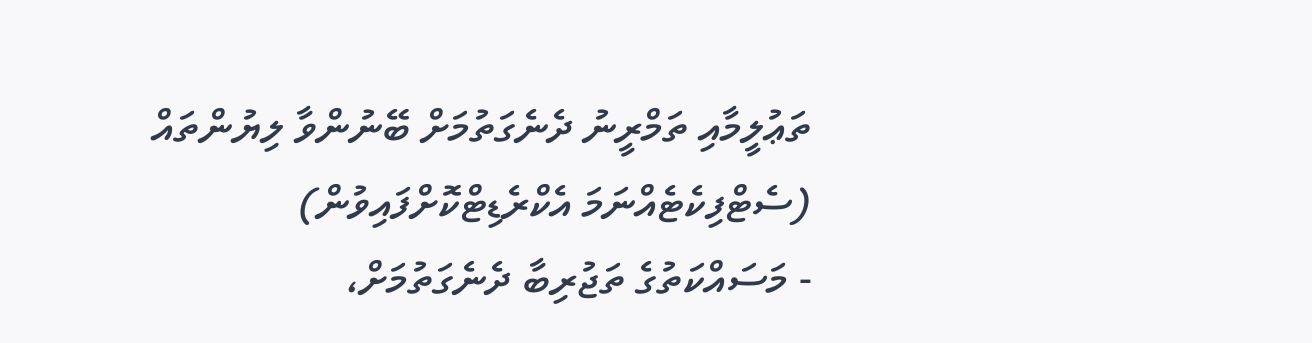ތަޢުލީމާއި ތަމްރީނު ދެނެގަތުމަށް ބޭނުންވާ ލިޔުންތައް (ސެޓްފިކެޓެއްނަމަ އެކްރެޑިޓްކޮށްފައިވުން)
- މަސައްކަތުގެ ތަޖުރިބާ ދެނެގަތުމަށް،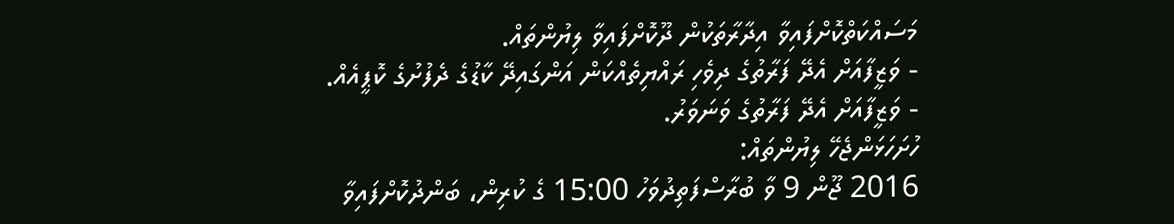މަސައްކަތްކޮށްފައިވާ އިދާރާތަކުން ދޫކޮށްފައިވާ ލިޔުންތައް.
- ވަޒީފާއަށް އެދޭ ފަރާތުގެ ދިވެހި ރައްޔިތެއްކަން އަންގައިދޭ ކާޑުގެ ދެފުށުގެ ކޮޕީއެއް.
- ވަޒީފާއަށް އެދޭ ފަރާތުގެ ވަނަވަރު.
ހުށަހަޅަންޖެހޭ ލިޔުންތައް:
2016 ޖޫން 9 ވާ ބުރާސްފަތިދުވަހު 15:00 ގެ ކުރިން، ބަންދުކޮށްފައިވާ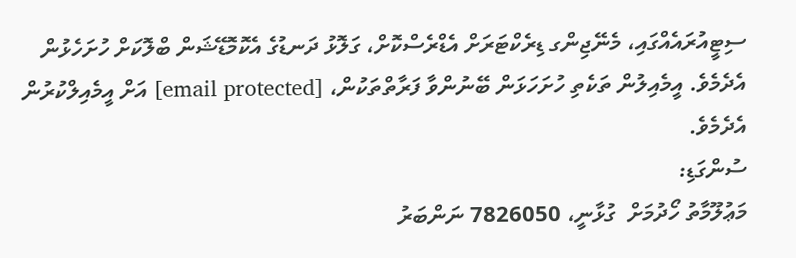ސިޓީއުރައެއްގައި، މެނޭޖިންގ ޑިރެކްޓަރަށް އެޑްރެސްކޮށް، ގަލޮޅު ދަނޑުގެ އެކޮމޮޑޭޝަން ބްލޮކަށް ހުށަހެޅުން އެދެމެވެ. އީމެއިލުން ތަކެތި ހުށަހަޅަން ބޭނުންވާ ފަރާތްތަކުން، [email protected] އަށް އީމެއިލްކުރުން އެދެމެވެ.
ސުންގަޑި:
މަޢުލޫމާތު ހޯދުމަށް  ގުޅާނީ، 7826050 ނަންބަރު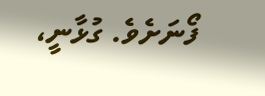ފޯނަށެވެ. ގުޅާނީ،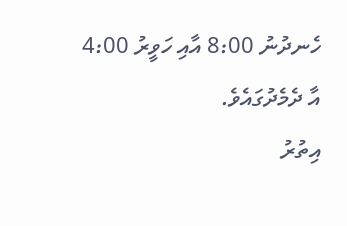ހެނދުނު 8:00 އާއި ހަވީރު 4:00 އާ ދެމެދުގައެވެ.
އިތުރު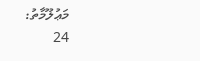މަޢުލޫމާތު:
24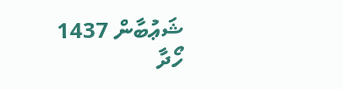ޝަޢުބާން 1437
ހޯދާ